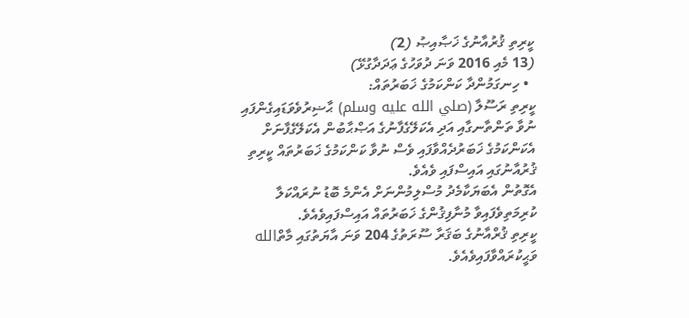ކީރިތި ޤުރުއާނުގެ ޚަޞާއިޞު (2)
(13 މެއި 2016 ވަނަ ދުވަހުގެ ޢަދަދާގުޅޭ)
  • ހިނގަމުންދާ ކަންކަމުގެ ޚަބަރުތައް:
ކީރިތި ރަސޫލާ (صلي الله عليه وسلم) ޙާޟިރުވެވަޑައިގެންފައި ނުވާ ތަންތާނގާއި އަދި އެކަލޭގެފާނުގެ އަޞްޙާބުން އެކަލޭގެފާނަށް އެކަންކަމުގެ ޚަބަރުދެއްވާފައި ވެސް ނުވާ ކަންކަމުގެ ޚަބަރުތައް ކީރިތި ޤުރުއާނުގައި އައިސްފައި ވެއެވެ.
އެގޮތުން އެބަޔަކާމެދު މުސްލިމުންނަށް އެންމެ ބޮޑު ނުރައްކަލާ ކުރިމަތިވެފައިވާ މުނާފިޤުންގެ ޚަބަރުތައް އައިސްފައިވެއެވެ.
ކީރިތި ޤުރްއާނުގެ ބަޤަރާ ސޫރަތުގެ 204 ވަނަ އާޔަތުގައި މާތްالله ވަޙީކުރައްވާފައިވެއެވެ.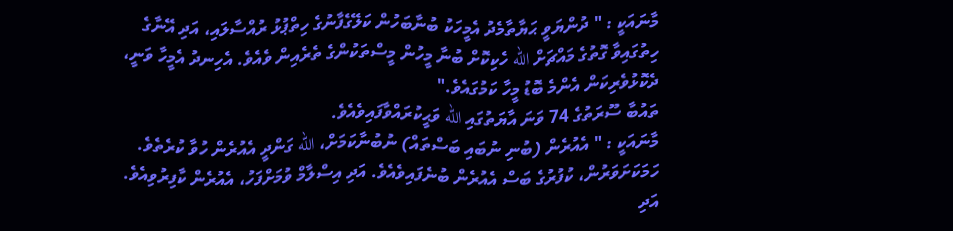މާނައަކީ : " ދުންޔަވީ ޙަޔާތާމެދު އެމީހަކު ބުނާބަހުން ކަލޭގެފާނުގެ ހިތްޕުޅު ރުއްސާލައި، އަދި އޭނާގެ ހިތުގައިވާ ގޮތުގެ މައްޗަށް الله ހެކިކޮށް ބުނާ މީހުން މީސްތަކުންގެ ތެރެއިން ވެއެވެ. އެހިނދު އެމީހާ ވަނީ، ދެކޮޅުވެރިކަން އެންމެ ބޮޑު މީހާ ކަމުގައެވެ."
ތައުބާ ސޫރަތުގެ 74 ވަނަ އާޔަތުގައި الله ވަޙީކުރައްވާފައިވެއެވެ.
މާނައަކީ : " އެއުރެން (ބުނި ނުބައި ބަސްތައް) ނުބުނާކަމަށް، الله ގަންދީ އެއުރެން ހުވާ ކުރެތެވެ. ހަމަކަށަވަރުން، ކުފުރުގެ ބަސް އެއުރެން ބުނެފައިވެއެވެ. އަދި އިސްލާމް ވުމަށްފަހު، އެއުރެން ކާފިރުވިއެވެ. އަދި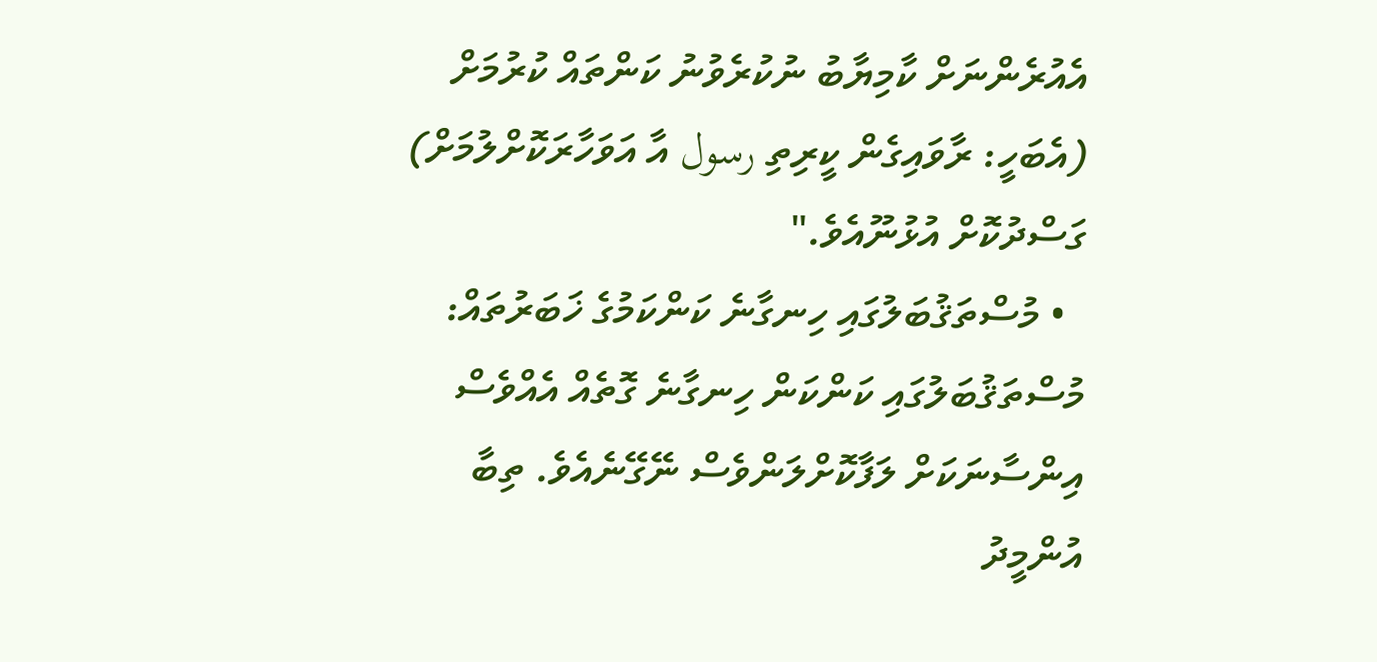އެއުރެންނަށް ކާމިޔާބު ނުކުރެވުނު ކަންތައް ކުރުމަށް (އެބަހީ: ރާވައިގެން ކީރިތި رسول އާ އަވަހާރަކޮށްލުމަށް) ގަސްދުކޮށް އުޅުނޫއެވެ."
  • މުސްތަޤުބަލުގައި ހިނގާނެ ކަންކަމުގެ ޚަބަރުތައް:
މުސްތަޤުބަލުގައި ކަންކަން ހިނގާނެ ގޮތެއް އެއްވެސް އިންސާނަކަށް ލަފާކޮށްލަންވެސް ނޭގޭނެއެވެ. ތިބާ އުންމީދު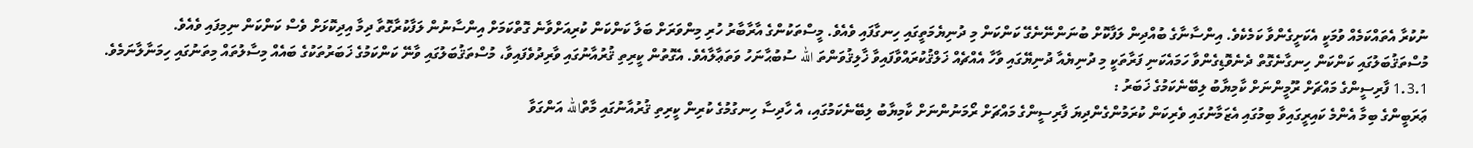ނުކުރާ އެތައްކަމެއް ވުމަކީ އެކަށީގެންވާ ކަމެކެވެ. އިންސާނާގެ ބުއްދިން ލަފާކޮށް ބުނަންނޭނެގޭ ކަންކަން މި ދުނިޔެމަތީގައި ހިނގާފައި ވެއެވެ. މީސްތަކުންގެ އާރާބާރު ހުރި މިންވަރަށް ބަލާ ކަންކަން ކުރިއަށްވާނެ ގޮތްކަމަށް އިންސާނުން ލަފާކުރާގޮތާ ދިމާ އިދިކޮޅަށް ވެސް ކަންކަން ނިމިފައި ވެއެވެ.
މުސްތަޤުބަލުގައި ކަންކަން ހިނގާނެގޮތް ދެނެވޮޑިގެންވާ ހަމައެކަނި ފަރާތަކީ މި ދުނިޔެއާ ދުނިޔޭގައި ވާހާ އެއްޗެއް ޚަލްޤުކުރައްވާފައިވާ ޚާލިޤުވަންތަ الله ސުބުޙާނަހު ވަތަޢާލާއެވެ. އެގޮތުން ކީރިތި ޤުރުއާނުގައި ވާރިދުވެފައިވާ، މުސްތަޤުބަލުގައި ވާނޭ ކަންކަމުގެ ޚަބަރުތަކުގެ ބައެއް މިސާލުތައް މިތަނުގައި ހިމަނާލާނަމެވެ.
1.3.1 ފާރިސީންގެ މައްޗަށް ރޫމީންނަށް ކާމިޔާބު ލިބޭނެކަމުގެ ޚަބަރު :
ޢަރަބީންގެ ބިމާ އެންމެ ކައިރީގައިވާ ބިމުގައި އެޒަމާނުގައި ވެރިކަން ކުރަމުންގެންދިޔަ ފާރިސީންގެ މައްޗަށް ރޯމަނުންނަށް ކާމިޔާބު ލިބޭނެކަމުގައި، އެ ހާދިސާ ހިނގުމުގެ ކުރިން ކީރިތި ޤުރުއާނުގައި މާތްالله އަންގަވާ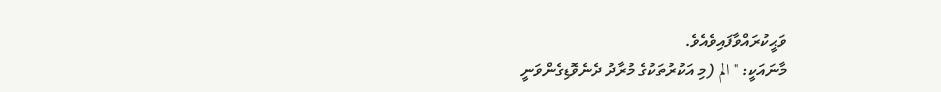ވަޙީކުރައްވާފައިވެއެވެ.
މާނައަކީ: "الم (މި އަކުރުތަކުގެ މުރާދު ދެނެވޮޑިގެންވަނީ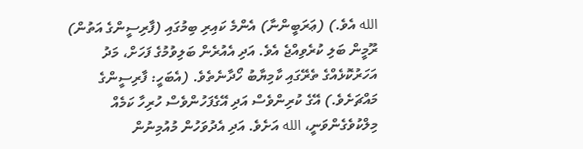الله އެވެ.) (ޢަރަބީންނާ) އެންމެ ކައިރި ބިމުގައި (ފާރިސީންގެ އަތުން) ރޫމީން ބަލި ކުރެވިއްޖެ އެވެ. އަދި އެއުރެން ބަލިވުމުގެ ފަހަށް، މަދު އަހަރުކޮޅެއްގެ ތެރޭގައި ކާމިޔާބު ހޯދާނެތެވެ. (އެބަހީ: ފާރިސީންގެ މައްޗަށެވެ.) އޭގެ ކުރިންވެސް އަދި އޭގެފަހުންވެސް ހުރިހާ ކަމެއް މިލްކުވެގެންވަނީ، الله އަށެވެ. އަދި އެދުވަހުން މުއުމިނުން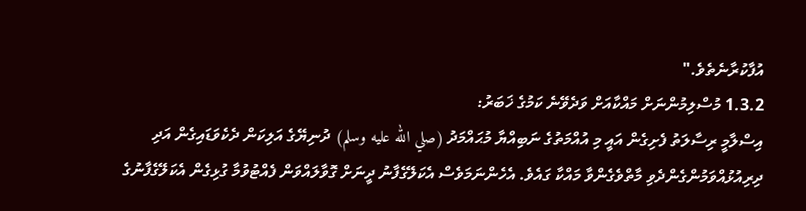އުފާކުރާނެތެވެ."
1.3.2 މުސްލިމުންނަށް މައްކާއަށް ވަދެވޭނެ ކަމުގެ ޚަބަރު:
އިސްލާމީ ރިސާލަތު ފެށިގެން އައީ މި އުއްމަތުގެ ނަބިއްޔާ މުޙައްމަދު (صلي الله عليه وسلم) ދުނިޔޭގެ އަލިކަން ދެކެވަޑައިގެން އަދި ދިރިއުޅުއްވަމުންގެންދެވި މާތްވެގެންވާ މައްކާ ގައެވެ. އެހެންނަމަވެސް އެކަލޭގެފާނު ދީނަށް ގޮވާލައްވަން ފެއްޓުވުމާ ގުޅިގެން އެކަލޭގެފާނުގެ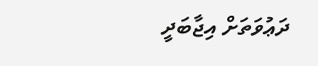ދަޢުވަތަށް އިޖާބަދީ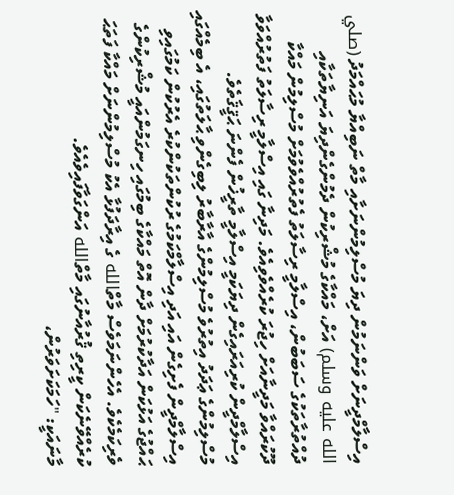އިސްލާމްދީނަށް ވަންނަމުން ދިޔަ މުސްލިމުންނަށާއި މާތް ނަބިއްޔާ މުޙައްމަދު (صلي الله عليه وسلم) އަށް، މައްކާގެ މުޝްރިކުން ދެމުންގެންދިޔަ އަނިޔާތަކާއި ދުއްތުރާތަކުގެ ސަބަބުން، އިސްލާމީ ރިސާލަތު ފެތުރުއްވެވުމަށް މުސްލިމުން މައްކާ ދޫކުރައްވާ މަދީނާއަށް ހިޖުރަ ކުރެއްވެވިއެވެ. މަދިނާ ގައި އިސްލާމީ ރިސާލަތު ފަތުރުއްވަވާ އިސްލާމްދީން ކުރިއަރައިގެން ދިޔަކަމީ އިސްލާމީ ތާރީޚުން ފެންނަ ޙަޤީޤަތެވެ.
މުސްލިމުންގެ ޢަދަދު އިތުރުވެ މުސްލިމުންގެ އާރާބާރު ލިބިގެންވި ޙާލަތުގައި، އެ ބިމެއްގައި އިސްލާމްދީން ފެށިގެން އައި އަދި އިސްލާމްކަމުގެ ރުކުންތަކުންކުރެ އެރުކުން ކަމުގައިވި ޙައްޖުގެ އަޅުކަން އަދާކުރުމަށް ދާން އޮތް މައްކާގެ ބިމުގައި ހިނގަމުންއައީ މުޝްރިކުންގެ ވެރިކަމެކެވެ. އެހެންނަމަވެސް މާތްالله ގެ އިރާދަފުޅާ އެކު މުސްލިމުންނަށް މައްކާ ފަތަޙަ ކުރެއްވޭނެކަން ކީރިތި ޤުރުއާނުގައި މާތްالله އަންގަވާފައިވެއެވެ.
މާނައަކީ: "ހަމަކަށަވަރުން،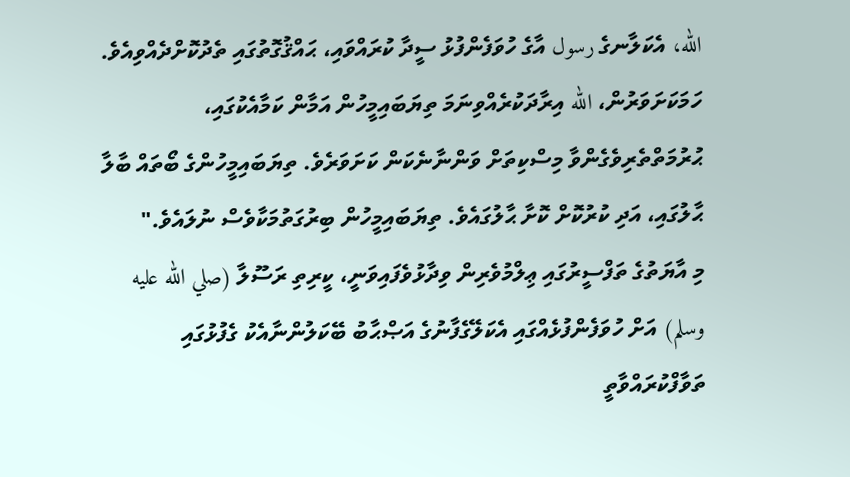الله، އެކަލާނގެ رسول އާގެ ހުވަފެންފުޅު ސީދާ ކުރައްވައި، ޙައްޤުގޮތުގައި ތެދުކޮށްދެއްވިއެވެ. ހަމަކަށަވަރުން، الله އިރާދަކުރެއްވިނަމަ ތިޔަބައިމީހުން އަމާން ކަމާއެކުގައި، ޙުރުމަތްތެރިވެގެންވާ މިސްކިތަށް ވަންނާނެކަން ކަށަވަރެވެ. ތިޔަބައިމީހުންގެ ބޯތައް ބާލާ ޙާލުގައި، އަދި ކުރުކޮށް ކޮށާ ޙާލުގައެވެ. ތިޔަބައިމީހުން ބިރުގަތުމަކާވެސް ނުލައެވެ."
މި އާޔަތުގެ ތަފްސީރުގައި ޢިލްމުވެރިން ވިދާޅުވެފައިވަނީ، ކީރިތި ރަސޫލާ (صلي الله عليه وسلم) އަށް ހުވަފެންފުޅެއްގައި އެކަލޭގެފާނުގެ އަޞްޙާބު ބޭކަލުންނާއެކު ގެފުޅުގައި ތަވާފްކުރައްވާތީ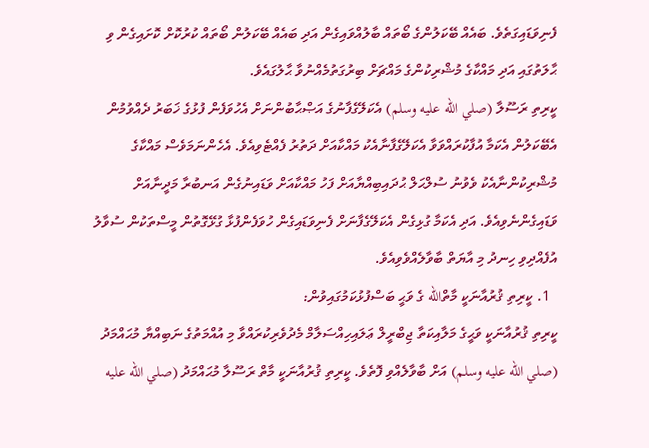ފެނިވަޑައިގަތެވެ. ބައެއް ބޭކަލުންގެ ބޯތައް ބާލުއްވައިގެން އަދި ބައެއް ބޭކަލުން ބޯތައް ކުރުކޮށް ކޮށައިގެން ވި ޙާލަތުގައި އަދި މައްކާގެ މުޝްރިކުންގެ މައްޗަށް ބިރުގަތުމެއްނުވާ ޙާލުގައެވެ.
ކީރިތި ރަސޫލާ (صلي الله عليه وسلم) އެކަލޭގެފާނުގެ އަޞްޙާބުންނަށް އެހުވަފެން ފުޅުގެ ޚަބަރު ދެއްވުމުން އެބޭކަލުން އެކަމާ އުފާކުރައްވަވާ އެކަލޭގެފާނާއެކު މައްކާއަށް ދަތުރު ފެއްޓެވިއެވެ. އެހެންނަމަވެސް މައްކާގެ މުޝްރިކުންނާއެކު ވެވުނު ސުލްޙަލް ޙުދައިބިއްޔާއަށް ފަހު މައްކާއަށް ވަޑައިނުގެން އަނބުރާ މަދީނާއަށް ވަޑައިގެންނެވިއެވެ. އަދި އެކަމާ ގުޅިގެން އެކަލޭގެފާނަށް ފެނިވަޑައިގެން ހުވަފެންފުޅާ ގުޅޭގޮތުން މީސްތަކުން ސުވާލު އުފެއްދިވި ހިނދު މި އާޔަތް ބާވާލެއްވެވިއެވެ.
  1. ކީރިތި ޤުރުއާނަކީ މާތްالله ގެ ވަޙީ ބަސްފުޅުކަމުގައިވުން:
ކީރިތި ޤުރުއާނަކީ ވަޙީގެ މަލާއިކަތާ ޖިބްރީލް ޢަލައިހިއްސަލާމް މެދުވެރިކުރައްވާ މި އުއްމަތުގެ ނަބިއްޔާ މުޙައްމަދު (صلي الله عليه وسلم) އަށް ބާވާލެއްވި ފޮތެވެ. ކީރިތި ޤުރުއާނަކީ މާތް ރަސޫލާ މުޙައްމަދު (صلي الله عليه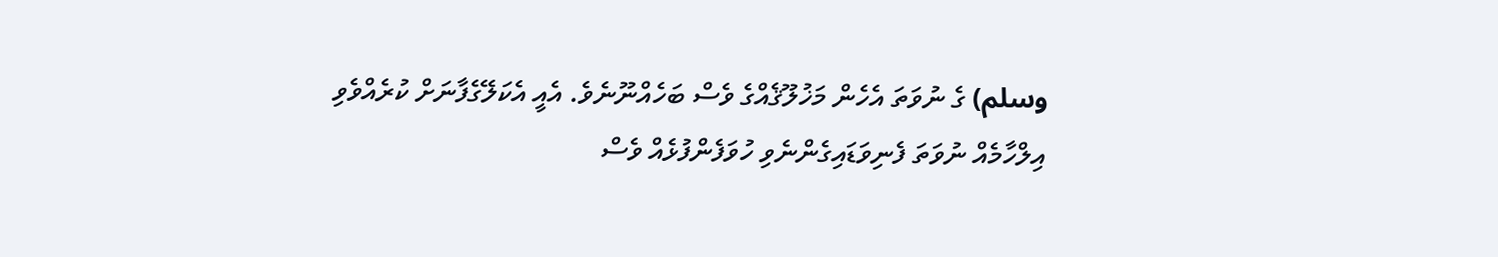وسلم) ގެ ނުވަތަ އެހެން މަޚުލޫޤެއްގެ ވެސް ބަހެއްނޫނެވެ. އެއީ އެކަލޭގެފާނަށް ކުރެއްވެވި އިލްހާމެއް ނުވަތަ ފެނިވަޑައިގެންނެވި ހުވަފެންފުޅެއް ވެސް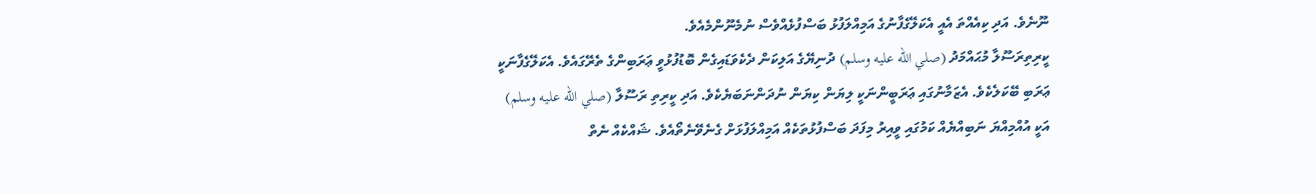ނޫނެވެ. އަދި ކިއެއްތަ އެއީ އެކަލޭގެފާނުގެ އަމިއްލަފުޅު ބަސްފުޅެއްވެސް ނުމެނޫންމެއެވެ.
ކީރިތިރަސޫލާ މުޙައްމަދު (صلي الله عليه وسلم) ދުނިޔޭގެ އަލިކަން ދެކެވަޑައިގެން ބޮޑުފުޅުވީ ޢަރަބިންގެ ތެރޭގައެވެ. އެކަލޭގެފާނަކީ ޢަރަބި ބޭކަލެކެވެ. އެޒަމާނުގައި ޢަރަބީންނަކީ ލިޔަން ކިޔަން ނުދަންނަބަޔެކެވެ. އަދި ކީރިތި ރަސޫލާ (صلي الله عليه وسلم) އަކީ އުއްމިއްޔަ ނަބިއްޔެއް ކަމުގައި ވީއިރު މިފަދަ ބަސްފުޅުތަކެއް އަމިއްލަފުޅަށް ގެނެވޭނެތޯއެވެ. ޝައްކެއް ނެތް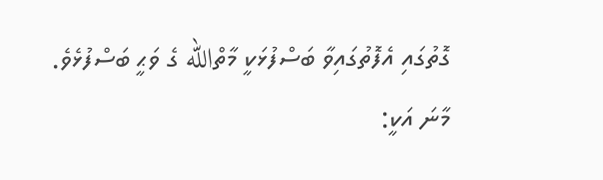ގޮތުގައި އެފޮތުގައިވާ ބަސްފުޅަކީ މާތްالله ގެ ވަޙީ ބަސްފުޅެވެ.
މާނަ އަކީ: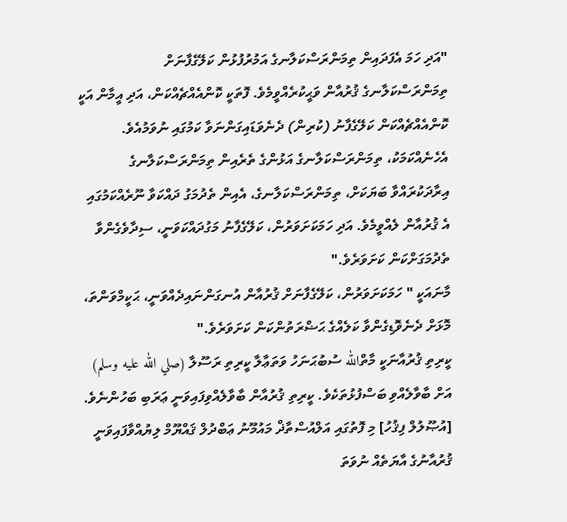"އަދި ހަމަ އެފަދައިން ތިމަންރަސްކަލާނގެ އަމުރުފުޅުން ކަލޭގެފާނަށް ތިމަންރަސްކަލާނގެ ޤުރުއާން ވަޙީކުރެއްވީމެވެ. ފޮތަކީ ކޮންއެއްޗެއްކަން، އަދި އީމާން އަކީ ކޮންއެއްޗެއްކަން ކަލޭގެފާނު (ކުރިން) ދެނެވަޑައިގަންނަވާ ކަމުގައި ނުވަމުއެވެ. އެހެނެއްކަމަކު، ތިމަންރަސްކަލާނގެ އަޅުންގެ ތެރެއިން ތިމަންރަސްކަލާނގެ އިރާދަކުރައްވާ ބަޔަކަށް، ތިމަންރަސްކަލާނގެ، އެއިން ތެދުމަގު ދައްކަވާ ނޫރެއްކަމުގައި އެ ޤުރުއާން ލެއްވީމެވެ. އަދި ހަމަކަށަވަރުން، ކަލޭގެފާނު މަގުދައްކަވަނީ، ސިދާވެގެންވާ ތެދުމަގަށްކަން ކަށަވަރެވެ."
މާނައަކީ " ހަމަކަށަވަރުން، ކަލޭގެފާނަށް ޤުރުއާން އުނގަންނައިދެއްވަނީ، ޙަކީމްވަންތަ، މޮޅަށް ދެނެވޮޑިގެންވާ ކަލެއްގެ ޙަޟްރަތުންކަން ކަށަވަރެވެ."
ކީރިތި ޤުރުއާނަކީ މާތްالله ސުބުޙަނަހު ވަތަޢާލާ ކީރިތި ރަސޫލާ (صلي الله عليه وسلم) އަށް ބާވާލެއްވި ބަސްފުޅުތަކެވެ. ކީރިތި ޤުރުއާން ބާވާލެއްވިފައިވަނީ ޢަރަބި ބަހުންނެވެ. [އުޞޫލުލް ފިޤުހު] މި ފޮތުގައި އަލްއުސްތާޛް މައުމޫނު ޢަބްދުލް ޤައްޔޫމް ލިޔުއްވާފައިވަނީ ޤުރުއާނުގެ އާޔަތެއް ނުވަތަ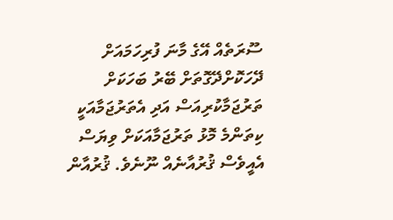ސޫރަތެއް އޭގެ މާނަ ފުރިހަމައަށް ދޭހަކޮށްދޭގޮތަށް ބޭރު ބަހަކަށް ތަރުޖަމާކުރިއަސް އަދި އެތަރުޖަމާއަކީ ކިތަންމެ މޮޅު ތަރުޖަމާއަކަށް ވިޔަސް އެއީވެސް ޤުރުއާނެއް ނޫނެވެ. ޤުރުއާން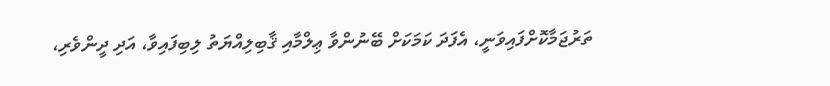ތަރުޖަމާކޮށްފައިވަނީ، އެފަދަ ކަމަކަށް ބޭނުންވާ ޢިލްމާއި ޤާބިލިއްޔަތު ލިބިފައިވާ، އަދި ދީންވެރި،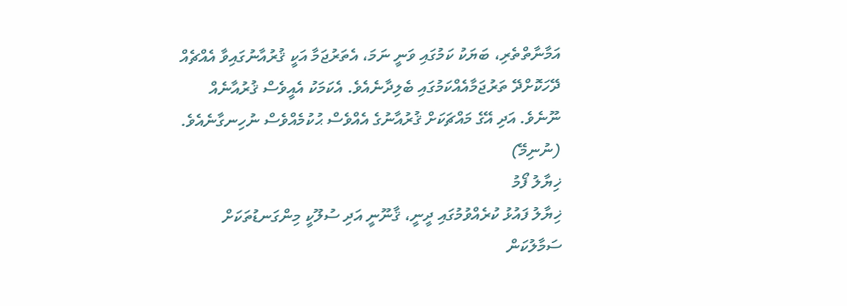އަމާނާތްތެރި، ބަޔަކު ކަމުގައި ވަނީ ނަމަ، އެތަރުޖަމާ އަކީ ޤުރުއާނުގައިވާ އެއްޗެއް ދޭހަކޮށްދޭ ތަރުޖަމާއެއްކަމުގައި ބެލިދާނެއެވެ. އެކަމަކު އެއީވެސް ޤުރުއާނެއް ނޫނެވެ. އަދި އޭގެ މައްޗަކަށް ޤުރުއާނުގެ އެއްވެސް ޙުކުމެއްވެސް ނުހިނގާނެއެވެ.
(ނުނިމޭ)
ޚިޔާލު ފޯމު
ޚިޔާލު ފައުޅު ކުރެއްވުމުގައި ދީނީ، ޤާނޫނީ އަދި ސުލޫކީ މިންގަނޑުތަކަށް ސަމާލުކަން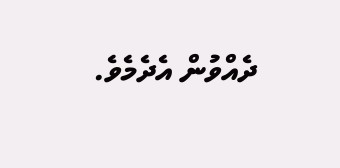ދެއްވުން އެދެމެވެ.